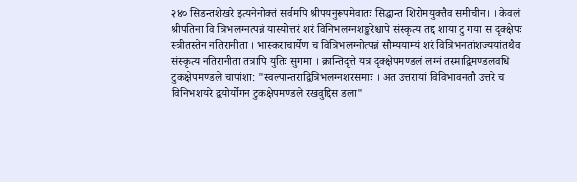२४० सिडन्तशेखरे इत्यनेनोक्तं सर्वमपि श्रीपयनुरूपमेवातः सिद्धान्त शिरोमयुक्तैव समीचीन। । केवलं श्रीपतिना वि त्रिभलग्नत्पन्नं यास्योत्तरं शरं विनिभलग्नशङ्करेश्चापे संस्कृत्य तद्द शाया टु गया स दृक्क्षेपः स्त्रीतस्तेन नतिरानीता । भास्कराचार्येण च वित्रिभलग्नोत्पन्नं सौम्ययाम्यं शरं वित्रिभनतांशज्ययांतथैव संस्कृत्य नतिरानीता तत्रापि युतिः सुगमा । क्रान्तिदृत्ते यत्र दृक्क्षेपमण्डलं लग्नं तस्माद्विमण्डलवधि टुकक्षेपमण्डले चापांशा: "स्वल्पान्तराद्वित्रिभलग्नशरसमाः । अत उत्तरायां विविभावनतौ उत्तरे च विनिभशयरे द्वयोर्योगन टुकक्षेपमण्डले रखवुद्दिस डला"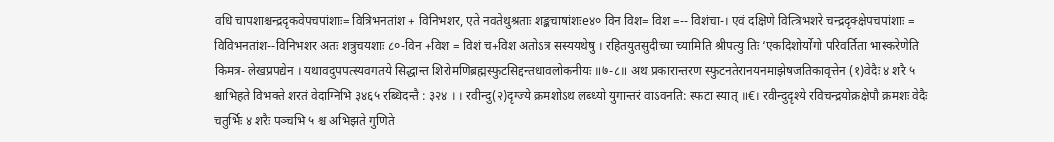वधि चापशाश्चन्द्रदृकवेपचपांशाः= वित्रिभनतांश + विनिभशर, एते नवतेथुश्रताः शङ्कचाषांशःe४० विन विश= विश =-- विशंचा-। एवं दक्षिणे वित्त्रिभशरे चन्द्रदृक्क्षेपचपांशाः = विविभनतांश--विनिभशर अतः शत्रुचयशाः ८०-विन +विश = विशं च+विश अतोऽत्र सस्ययथेषु । रहितयुतसुदीच्या च्यामिति श्रीपत्यु तिः ‘एकदिशोर्योगो परिवर्तिता भास्करेणेति किमत्र- लेखप्रपद्येन । यथावदुपपत्स्यवगतये सिद्धान्त शिरोमणिब्रह्मस्फुटसिद्दन्तधावलोकनीयः ॥७-८॥ अथ प्रकारान्तरण स्फुटनतेरानयनमाझेषजतिकावृत्तेन (१)वेदैः ४ शरै ५ श्चाभिहते विभक्ते शरतं वेदाग्निभि ३४६५ रब्धिदन्तै : ३२४ । । रवीन्दु(२)दृग्ज्ये क्रमशोऽथ लब्ध्यो युगान्तरं वाऽवनति: स्फटा स्यात् ॥€। रवीन्दुदृश्ये रविचन्द्रयोक्रक्षेपौ क्रमशः वेदैः चतुर्भिः ४ शरैः पञ्चभि ५ श्च अभिझते गुणिते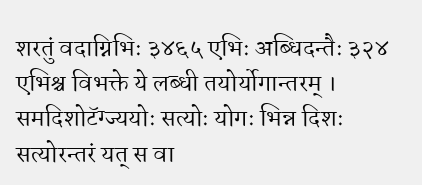शरतुं वदाग्निभिः ३४६५ एभिः अब्धिदन्तैः ३२४ एभिश्च विभक्ते ये लब्धी तयोर्योगान्तरम् । समदिशोटॅग्ज्ययोः सत्योः योगः भिन्न दिशः सत्योरन्तरं यत् स वा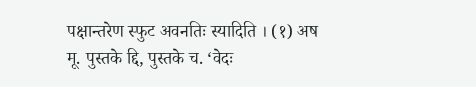पक्षान्तरेण स्फुट अवनतिः स्यादिति । (१) अष मू. पुस्तके द्दि, पुस्तके च. ‘वेदः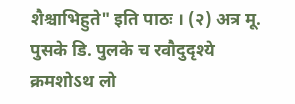शैश्चाभिहुते" इति पाठः । (२) अत्र मू. पुसके डि. पुलके च रवौदुदृश्ये क्रमशोऽथ लो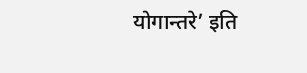योगान्तरे’ इति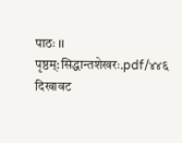पाठः ।।
पृष्ठम्:सिद्धान्तशेखरः.pdf/४४६
दिखावट